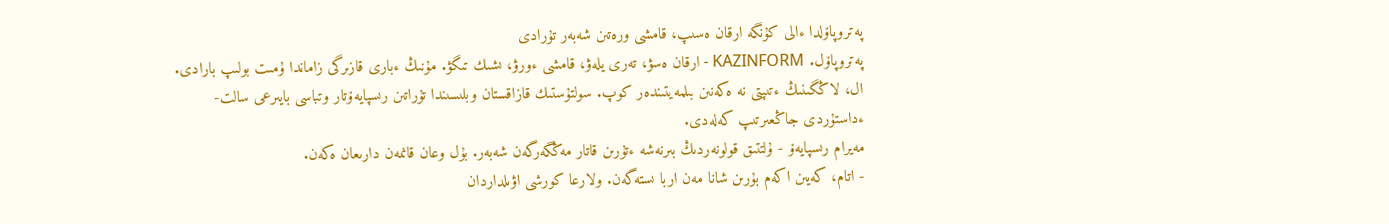پەتروپاۆلدا ءالى كۇنگە ارقان ەسىپ، قامشى ورەتىن شەبەر تۇرادى
پەتروپاۆل. KAZINFORM - ارقان ەسۋ، تەرى يلەۋ، قامشى ءورۋ، ىشىك تىگۋ. مۇنىڭ ءبارى قازىرگى زاماندا ۇمىت بولىپ بارادى. ال، لاڭگىنىڭ ءتىپتى نە ەكەنىن بىلمەيتىندەر كوپ. سولتۇستىك قازاقستان وبلىسىندا تۇراتىن رىسپايەۆتار وتباسى بايىرعى سالت- ءداستۇردى جاڭعىرتىپ كەلەدى.
مەيرام رىسپايەۆ - ۇلتتىق قولونەردىڭ بىرنەشە ءتۇرىن قاتار مەڭگەرگەن شەبەر. بۇل وعان قانمەن دارىعان ەكەن.
- اتام، كەيىن اكەم بۇرىن شانا مەن اربا ىستەگەن. ولارعا كورشى اۋىلداردان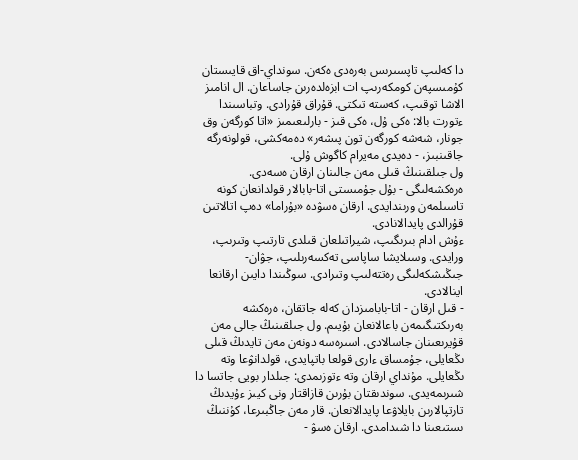دا كەلىپ تاپسىرىس بەرەدى ەكەن. سونداي-اق قايىستان كۇمىسپەن كومكەرىپ ات ابزەلدەرىن جاساعان. ال انامىز الاشا توقىپ، كەستە تىكتى. قۇراق قۇرادى. وتباسىندا ءتورت بالا: ەكى ۇل، ەكى قىز - بارلىعىمىز «اتا كورگەن وق جونار، شەشە كورگەن تون پىشەر» دەمەكشى، قولونەرگە جاقىنبىز، - دەيدى مەيرام كاگوش ۇلى.
ول جىلقىنىڭ قىلى مەن جالىنان ارقان ەسەدى. ەرەكشەلىگى - بۇل جۇمىستى اتا-بابالار قولدانعان كونە تاسىلمەن ورىندايدى. ارقان ەسۋدە «بۇراما» دەپ اتالاتىن قۇرالدى پايدالانادى.
ءۇش ادام بىرىگىپ، شيراتىلعان قىلدى تارتىپ وتىرىپ، ورايدى. وسىلايشا ساپاسى تەكسەرىلىپ، جۋان- جىڭىشكەلىگى رەتتەلىپ وتىرادى. سوڭىندا دايىن ارقانعا اينالادى.
- قىل ارقان - اتا-بابامىزدان كەلە جاتقان، ەرەكشە بەرىكتىگىمەن باعالانعان بۇيىم. ول جىلقىنىڭ جالى مەن قۇيرىعىنان جاسالادى. اسىرەسە دونەن مەن تايدىڭ قىلى ىڭعايلى، جۇمساق ءارى قولعا باتپايدى، قولدانۋعا وتە ىڭعايلى. مۇنداي ارقان وتە ءتوزىمدى: جىلدار بويى جاتسا دا شىرىمەيدى. سوندىقتان بۇرىن قازاقتار ونى كيىز ءۇيدىڭ تارتپالارىن بايلاۋعا پايدالانعان. قار مەن جاڭبىرعا، كۇننىڭ ىستىعىنا دا شىدامدى. ارقان ەسۋ -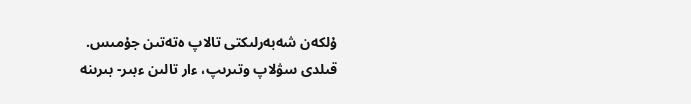ۇلكەن شەبەرلىكتى تالاپ ەتەتىن جۇمىس. قىلدى سۋلاپ وتىرىپ، ءار تالىن ءبىر- بىرىنە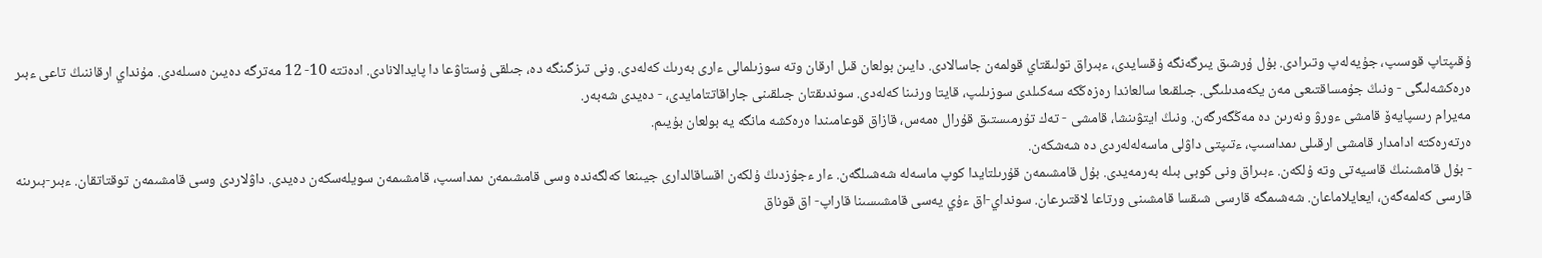ۇقىپتاپ قوسىپ، جۇيەلەپ وتىرادى. بۇل ۇرشىق يىرگەنگە ۇقسايدى، ءبىراق تولىقتاي قولمەن جاسالادى. دايىن بولعان قىل ارقان وتە سوزىلمالى ءارى بەرىك كەلەدى. ونى تىزگىنگە دە، جىلقى ۇستاۋعا دا پايدالانادى. ادەتتە 10- 12 مەترگە دەيىن ەسىلەدى. مۇنداي ارقاننىڭ تاعى ءبىر ەرەكشەلىگى - ونىڭ جۇمساقتىعى مەن يكەمدىلىگى. جىلقىعا سالعاندا رەزەڭكە سەكىلدى سوزىلىپ، قايتا ورنىنا كەلەدى. سوندىقتان جىلقىنى جاراقاتتامايدى، - دەيدى شەبەر.
مەيرام رىسپايەۆ قامشى ءورۋ ونەرىن دە مەڭگەرگەن. ونىڭ ايتۋىنشا، قامشى - تەك تۇرمىستىق قۇرال ەمەس، قازاق قوعامىندا ەرەكشە مانگە يە بولعان بۇيىم.
ەرتەرەكتە ادامدار قامشى ارقىلى ىمداسىپ، ءتىپتى داۋلى ماسەلەلەردى دە شەشكەن.
- بۇل قامشىنىڭ قاسيەتى وتە ۇلكەن. ءبىراق ونى كوبى بىلە بەرمەيدى. بۇل قامشىمەن قۇرىلتايدا كوپ ماسەلە شەشىلگەن. ءار ءجۇزدىڭ ۇلكەن اقساقالدارى جيىنعا كەلگەندە وسى قامشىمەن ىمداسىپ، قامشىمەن سويلەسكەن دەيدى. داۋلاردى وسى قامشىمەن توقتاتقان. ءبىر-بىرىنە قارسى كەلمەگەن، ايعايلاماعان. شەشىمگە قارسى شىقسا قامشىنى ورتاعا لاقتىرعان. سونداي-اق ءۇي يەسى قامشىسىنا قاراپ- اق قوناق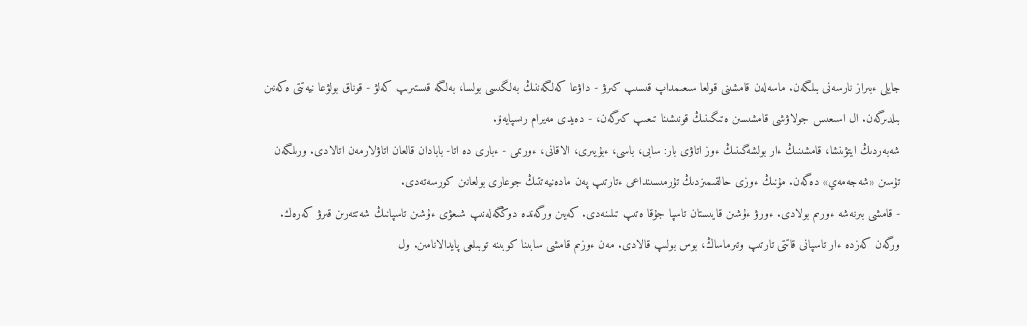جايلى ءبىراز نارسەنى بىلگەن. ماسەلەن قامشىنى قولعا سىعىمداپ قىسىپ كىرۋ - داۋعا كەلگەننىڭ بەلگىسى بولسا، بەلگە قىستىرىپ كەلۋ - قوناق بولۋعا نيەتتى ەكەنىن بىلدىرگەن. ال اسىعىس جولاۋشى قامشىسىن ەتىگىنىڭ قونىشىنا تىعىپ كىرگەن، - دەيدى مەيرام رىسپايەۆ.
شەبەردىڭ ايتۋىنشا، قامشىنىڭ ءار بولشەگىنىڭ ءوز اتاۋى بار: سابى، باسى، ءبۇيىرى، الاقانى، ءورىمى - ءبارى دە اتا- بابادان قالعان اتاۋلارمەن اتالادى. ورىلگەن تۇسىن «شەجەمەي» دەگەن. مۇنىڭ ءوزى حالقىمىزدىڭ تۇرمىسىنداعى ءتارتىپ پەن مادەنيەتتىڭ جوعارى بولعانىن كورسەتەدى.
- قامشى بىرنەشە ءورىم بولادى. ءورۋ ءۇشىن قايىستان تاسپا جۇقا ەتىپ تىلىنەدى. كەيىن ورگەندە دوڭگەلەنىپ شىعۋى ءۇشىن تاسپانىڭ شەتتەرىن قىرۋ كەرەك. ورگەن كەزدە ءار تاسپانى قاتتى تارتىپ وتىرماساڭ، بوس بولىپ قالادى. مەن ءوزىم قامشى سابىنا كوبىنە توبىلعى پايدالانامىن. ول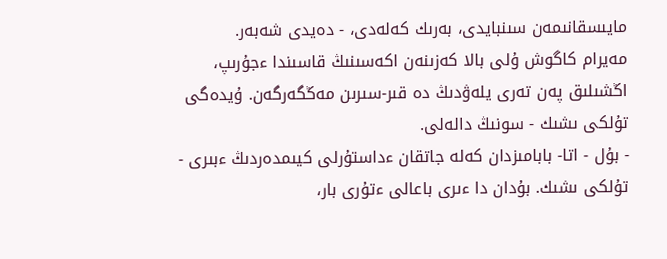مايىسقانىمەن سىنبايدى، بەرىك كەلەدى، - دەيدى شەبەر.
مەيرام كاگوش ۇلى بالا كەزىنەن اكەسىنىڭ قاسىندا ءجۇرىپ، اڭشىلىق پەن تەرى يلەۋدىڭ دە قىر-سىرىن مەڭگەرگەن. ۇيدەگى تۇلكى ىشىك - سونىڭ دالەلى.
- بۇل - اتا- بابامىزدان كەلە جاتقان ءداستۇرلى كيىمدەردىڭ ءبىرى - تۇلكى ىشىك. بۇدان دا ءىرى باعالى ءتۇرى بار،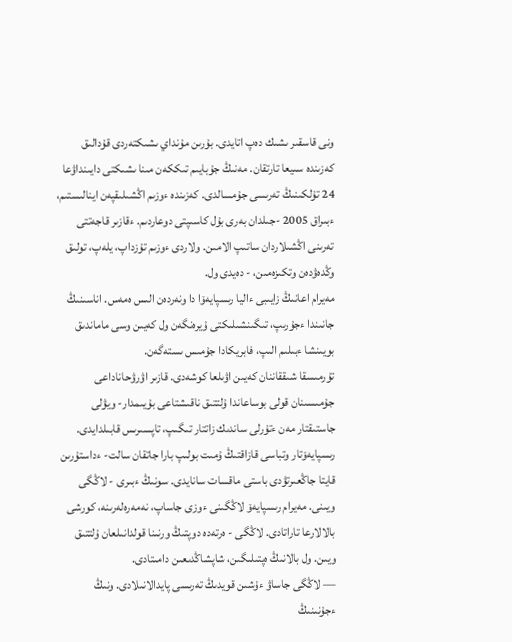ونى قاسقىر ىشىك دەپ اتايدى. بۇرىن مۇنداي ىشىكتەردى قۇدالىق كەزىندە سىيعا تارتقان. مەنىڭ جۇبايىم تىككەن مىنا ىشىكتى دايىنداۋعا 24 تۇلكىنىڭ تەرىسى جۇمسالدى. كەزىندە ءوزىم اڭشىلىقپەن اينالىستىم، ءبىراق 2005 -جىلدان بەرى بۇل كاسىپتى دوعاردىم. ءقازىر قاجەتتى تەرىنى اڭشىلاردان ساتىپ الامىن. ولاردى ءوزىم تۇزداپ، يلەپ، تولىق وڭدەۋدەن وتكىزەمىن، - دەيدى ول.
مەيرام اعانىڭ زايىبى ءاليا رىسپايەۆا دا ونەردەن الىس ەمەس. اناسىنىڭ جانىندا ءجۇرىپ، تىگىنشىلىكتى ۇيرەنگەن ول كەيىن وسى ماماندىق بويىنشا ءبىلىم الىپ، فابريكادا جۇمىس ىستەگەن.
تۇرمىسقا شىققاننان كەيىن اۋىلعا كوشەدى. قازىر اۋرۋحاناداعى جۇمىسىنان قولى بوساعاندا ۇلتتىق ناقىشتاعى بۇيىمدار- ويۋلى جاستىقتار مەن ءتۇرلى ساندىك زاتتار تىگىپ، تاپسىرىس قابىلدايدى.
رىسپايەۆتار وتباسى قازاقتىڭ ۇمىت بولىپ بارا جاتقان سالت- ءداستۇرىن قايتا جاڭعىرتۋدى باستى ماقسات سانايدى. سونىڭ ءبىرى - لاڭگى ويىنى. مەيرام رىسپايەۆ لاڭگىنى ءوزى جاساپ، نەمەرەلەرىنە، كورشى بالالارعا تاراتادى. لاڭگى - ەرتەدە دوپتىڭ ورنىنا قولدانىلعان ۇلتتىق ويىن. ول بالانىڭ ەپتىلىگىن، شاپشاڭدىعىن دامىتادى.
— لاڭگى جاساۋ ءۇشىن قويدىڭ تەرىسى پايدالانىلادى. ونىڭ ءجۇنىنىڭ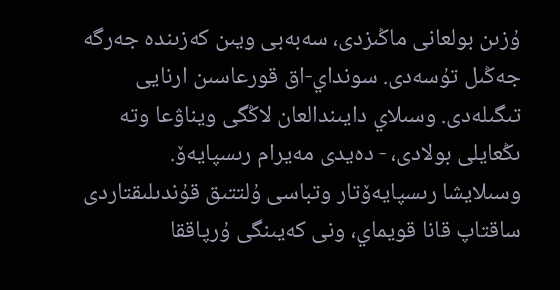ۇزىن بولعانى ماڭىزدى، سەبەبى ويىن كەزىندە جەرگە جەڭىل تۇسەدى. سونداي-اق قورعاسىن ارنايى تىگىلەدى. وسىلاي دايىندالعان لاڭگى ويناۋعا وتە ىڭعايلى بولادى، - دەيدى مەيرام رىسپايەۆ.
وسىلايشا رىسپايەۆتار وتباسى ۇلتتىق قۇندىلىقتاردى ساقتاپ قانا قويماي، ونى كەيىنگى ۇرپاققا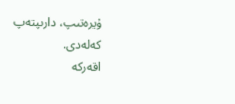ۇيرەتىپ، دارىپتەپ كەلەدى.
اقەركە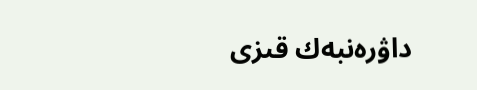داۋرەنبەك قىزى